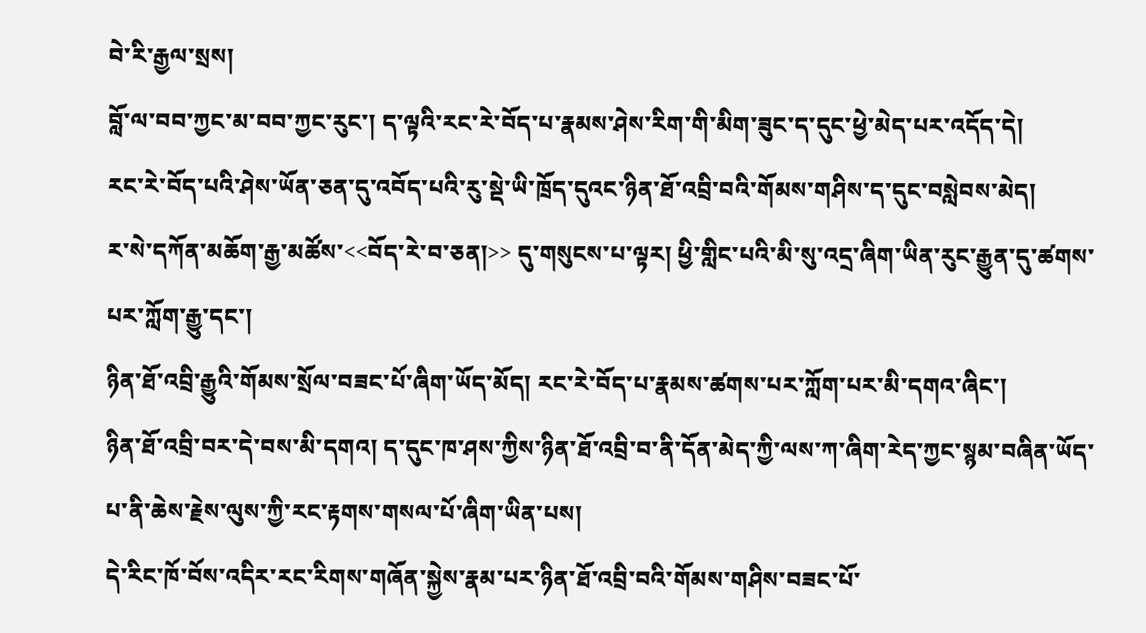བེ་རི་རྒྱལ་སྲས།
བློ་ལ་བབ་ཀྱང་མ་བབ་ཀྱང་རུང་། ད་ལྟའི་རང་རེ་བོད་པ་རྣམས་ཤེས་རིག་གི་མིག་ཟུང་ད་དུང་ཕྱེ་མེད་པར་འདོད་དེ།
རང་རེ་བོད་པའི་ཤེས་ཡོན་ཅན་དུ་འབོད་པའི་རུ་སྡེ་ཡི་ཁྲོད་དུའང་ཉིན་ཐོ་འབྲི་བའི་གོམས་གཤིས་ད་དུང་བསླེབས་མེད།
ར་སེ་དཀོན་མཆོག་རྒྱ་མཚོས་<<བོད་རེ་བ་ཅན།>> དུ་གསུངས་པ་ལྟར། ཕྱི་གླིང་པའི་མི་སུ་འདྲ་ཞིག་ཡིན་རུང་རྒྱུན་དུ་ཚགས་པར་ཀློག་རྒྱུ་དང་།
ཉིན་ཐོ་འབྲི་རྒྱུའི་གོམས་སྲོལ་བཟང་པོ་ཞིག་ཡོད་མོད། རང་རེ་བོད་པ་རྣམས་ཚགས་པར་ཀློག་པར་མི་དགའ་ཞིང་།
ཉིན་ཐོ་འབྲི་བར་དེ་བས་མི་དགའ། ད་དུང་ཁ་ཤས་ཀྱིས་ཉིན་ཐོ་འབྲི་བ་ནི་དོན་མེད་ཀྱི་ལས་ཀ་ཞིག་རེད་ཀྱང་སྙམ་བཞིན་ཡོད་པ་ནི་ཆེས་རྗེས་ལུས་ཀྱི་རང་རྟགས་གསལ་པོ་ཞིག་ཡིན་པས།
དེ་རིང་ཁོ་བོས་འདིར་རང་རིགས་གཞོན་སྐྱེས་རྣམ་པར་ཉིན་ཐོ་འབྲི་བའི་གོམས་གཤིས་བཟང་པོ་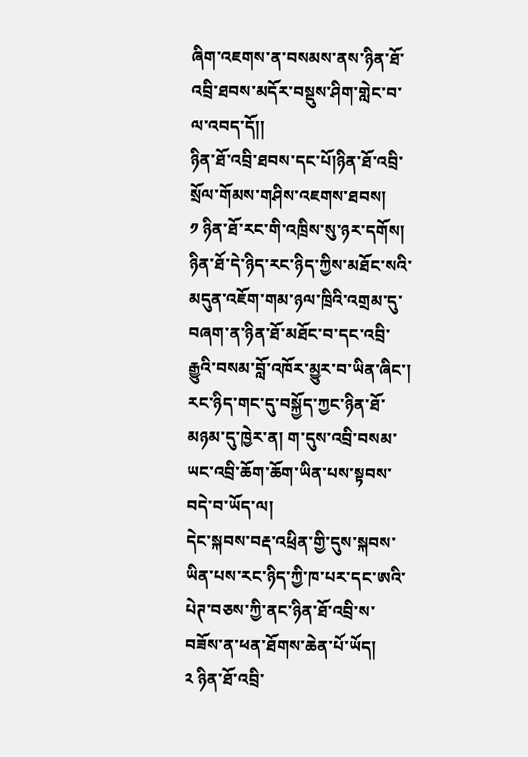ཞིག་འཇགས་ན་བསམས་ནས་ཉིན་ཐོ་འབྲི་ཐབས་མདོར་བསྡུས་ཤིག་གླེང་བ་ལ་འབད་དོ།།
ཉིན་ཐོ་འབྲི་ཐབས་དང་པོ།ཉིན་ཐོ་འབྲི་སྲོལ་གོམས་གཤིས་འཇགས་ཐབས།
༡ ཉིན་ཐོ་རང་གི་འཁྲིས་སུ་ཉར་དགོས།
ཉིན་ཐོ་དེ་ཉིད་རང་ཉིད་ཀྱིས་མཐོང་སའི་མདུན་འཇོག་གམ་ཉལ་ཁྲིའི་འགྲམ་དུ་བཞག་ན་ཉིན་ཐོ་མཐོང་བ་དང་འབྲི་རྒྱུའི་བསམ་བློ་འཁོར་མྱུར་བ་ཡིན་ཞིང་།
རང་ཉིད་གང་དུ་བསྐྱོད་ཀྱང་ཉིན་ཐོ་མཉམ་དུ་ཁྱེར་ན། ག་དུས་འབྲི་བསམ་ཡང་འབྲི་ཆོག་ཆོག་ཡིན་པས་སྟབས་བདེ་བ་ཡོད་ལ།
དེང་སྐབས་བརྡ་འཕྲིན་གྱི་དུས་སྐབས་ཡིན་པས་རང་ཉིད་ཀྱི་ཁ་པར་དང་ཨའི་པེཊ་བཅས་ཀྱི་ནང་ཉིན་ཐོ་འབྲི་ས་བཟོས་ན་ཕན་ཐོགས་ཆེན་པོ་ཡོད།
༢ ཉིན་ཐོ་འབྲི་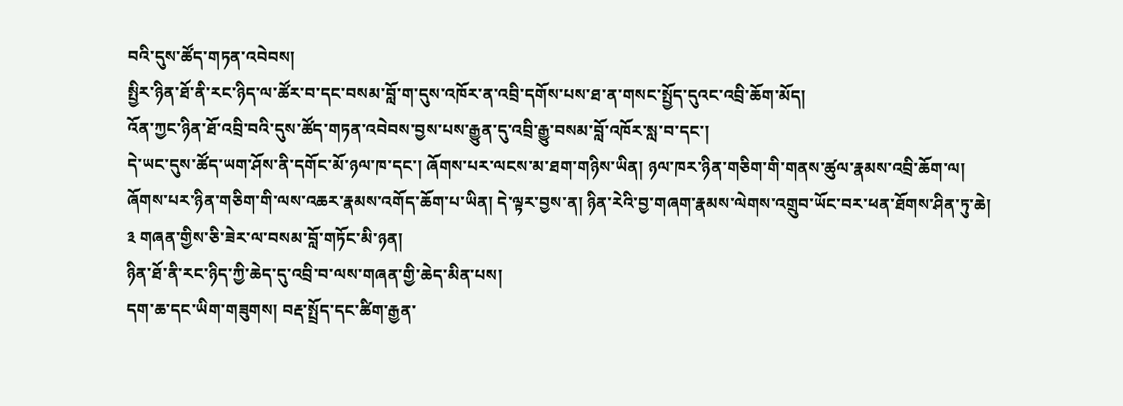བའི་དུས་ཚོད་གཏན་འབེབས།
སྤྱིར་ཉིན་ཐོ་ནི་རང་ཉིད་ལ་ཚོར་བ་དང་བསམ་བློ་ག་དུས་འཁོར་ན་འབྲི་དགོས་པས་ཐ་ན་གསང་སྤྱོད་དུའང་འབྲི་ཆོག་མོད།
འོན་ཀྱང་ཉིན་ཐོ་འབྲི་བའི་དུས་ཚོད་གཏན་འབེབས་བྱས་པས་རྒྱུན་དུ་འབྲི་རྒྱུ་བསམ་བློ་འཁོར་སླ་བ་དང་།
དེ་ཡང་དུས་ཚོད་ཡག་ཤོས་ནི་དགོང་མོ་ཉལ་ཁ་དང་། ཞོགས་པར་ལངས་མ་ཐག་གཉིས་ཡིན། ཉལ་ཁར་ཉིན་གཅིག་གི་གནས་ཚུལ་རྣམས་འབྲི་ཆོག་ལ།
ཞོགས་པར་ཉིན་གཅིག་གི་ལས་འཆར་རྣམས་འགོད་ཆོག་པ་ཡིན། དེ་ལྟར་བྱས་ན། ཉིན་རེའི་བྱ་གཞག་རྣམས་ལེགས་འགྲུབ་ཡོང་བར་ཕན་ཐོགས་ཤིན་ཏུ་ཆེ།
༣ གཞན་གྱིས་ཅི་ཟེར་ལ་བསམ་བློ་གཏོང་མི་ཉན།
ཉིན་ཐོ་ནི་རང་ཉིད་ཀྱི་ཆེད་དུ་འབྲི་བ་ལས་གཞན་གྱི་ཆེད་མིན་པས།
དག་ཆ་དང་ཡིག་གཟུགས། བརྡ་སྤྲོད་དང་ཚིག་རྒྱན་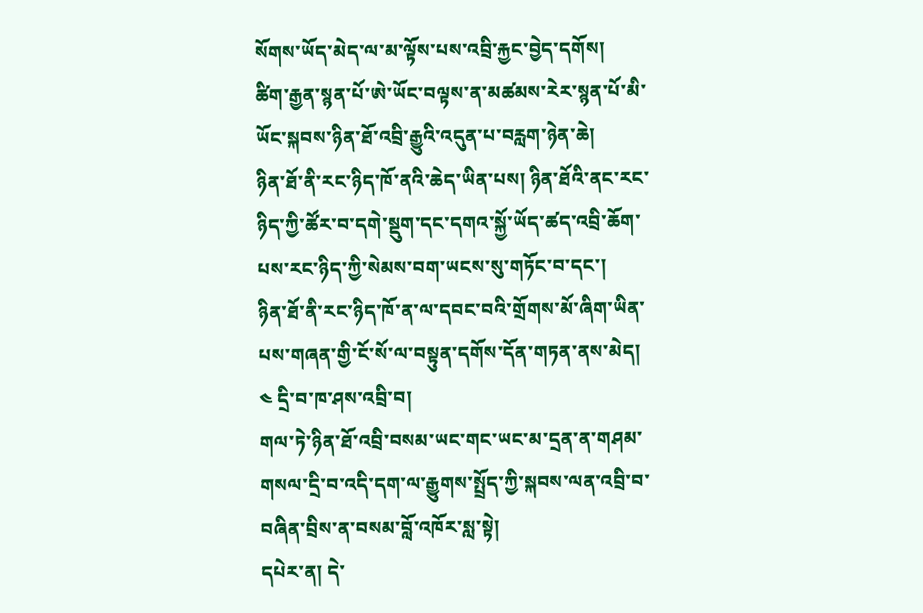སོགས་ཡོད་མེད་ལ་མ་ལྟོས་པས་འབྲི་རྐྱང་བྱེད་དགོས།
ཚིག་རྒྱན་སྙན་པོ་ཨེ་ཡོང་བལྟས་ན་མཚམས་རེར་སྙན་པོ་མི་ཡོང་སྐབས་ཉིན་ཐོ་འབྲི་རྒྱུའི་འདུན་པ་བརླག་ཉེན་ཆེ།
ཉིན་ཐོ་ནི་རང་ཉིད་ཁོ་ནའི་ཆེད་ཡིན་པས། ཉིན་ཐོའི་ནང་རང་ཉིད་ཀྱི་ཚོར་བ་དགེ་སྡུག་དང་དགའ་སྐྱོ་ཡོད་ཚད་འབྲི་ཆོག་པས་རང་ཉིད་ཀྱི་སེམས་བག་ཡངས་སུ་གཏོང་བ་དང་།
ཉིན་ཐོ་ནི་རང་ཉིད་ཁོ་ན་ལ་དབང་བའི་གྲོགས་མོ་ཞིག་ཡིན་པས་གཞན་གྱི་ངོ་སོ་ལ་བསྟུན་དགོས་དོན་གཏན་ནས་མེད།
༤ དྲི་བ་ཁ་ཤས་འབྲི་བ།
གལ་ཏེ་ཉིན་ཐོ་འབྲི་བསམ་ཡང་གང་ཡང་མ་དྲན་ན་གཤམ་གསལ་དྲི་བ་འདི་དག་ལ་རྒྱུགས་སྤྲོད་ཀྱི་སྐབས་ལན་འབྲི་བ་བཞིན་བྲིས་ན་བསམ་བློ་འཁོར་སླ་སྟེ།
དཔེར་ན། དེ་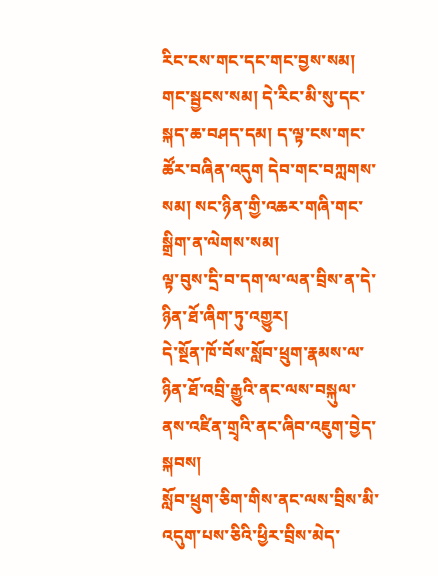རིང་ངས་གང་དང་གང་བྱས་སམ། གང་སྦྱངས་སམ། དེ་རིང་མི་སུ་དང་སྐད་ཆ་བཤད་དམ། ད་ལྟ་ངས་གང་ཚོར་བཞིན་འདུག དེབ་གང་བཀླགས་སམ། སང་ཉིན་གྱི་འཆར་གཞི་གང་སྒྲིག་ན་ལེགས་སམ།
ལྟ་བུས་དྲི་བ་དག་ལ་ལན་བྲིས་ན་དེ་ཉིན་ཐོ་ཞིག་ཏུ་འགྱུར།
དེ་སྔོན་ཁོ་བོས་སློབ་ཕྲུག་རྣམས་ལ་ཉིན་ཐོ་འབྲི་རྒྱུའི་ནང་ལས་བསྐུལ་ནས་འཛིན་གྲྭའི་ནང་ཞིབ་འཇུག་བྱེད་སྐབས།
སློབ་ཕྲུག་ཅིག་གིས་ནང་ལས་བྲིས་མི་འདུག་པས་ཅིའི་ཕྱིར་བྲིས་མེད་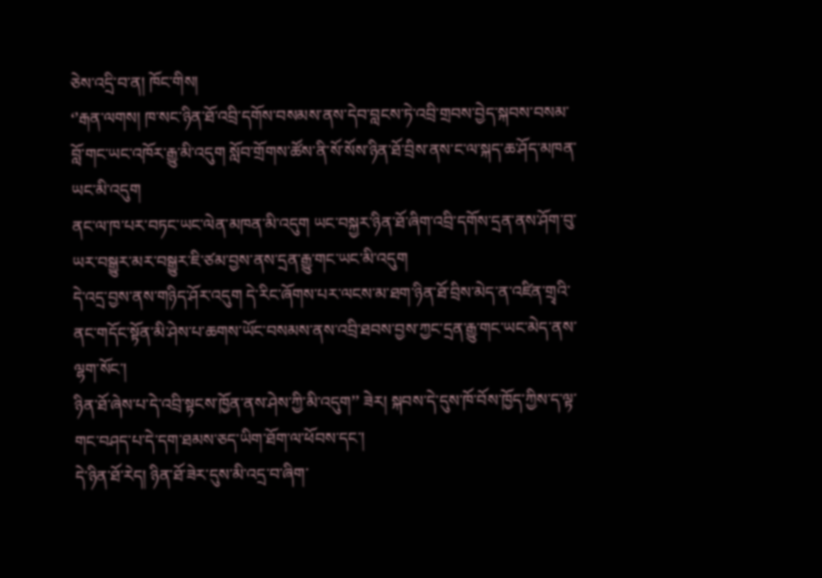ཅེས་འདྲི་བ་ན། ཁོང་གིས།
‘’རྒན་ལགས། ཁ་སང་ཉིན་ཐོ་འབྲི་དགོས་བསམས་ནས་དེབ་བླངས་ཏེ་འབྲི་གྲབས་བྱེད་སྐབས་བསམ་བློ་གང་ཡང་འཁོར་རྒྱུ་མི་འདུག སློབ་གྲོགས་ཚོས་ནི་སོ་སོས་ཉིན་ཐོ་བྲིས་ནས་ང་ལ་སྐད་ཆ་ཤོད་མཁན་ཡང་མི་འདུག
ནང་ལ་ཁ་པར་བཏང་ཡང་ལེན་མཁན་མི་འདུག ཡང་བསྐྱར་ཉིན་ཐོ་ཞིག་འབྲི་དགོས་དྲན་ནས་ཤོག་བུ་ཡར་བསྒྱུར་མར་བསྒྱུར་ཇི་ཙམ་བྱས་ནས་དྲན་རྒྱུ་གང་ཡང་མི་འདུག
དེ་འདྲ་བྱས་ནས་གཉིད་ཤོར་འདུག དེ་རིང་ཞོགས་པར་ལངས་མ་ཐག་ཉིན་ཐོ་བྲིས་མེད་ན་འཛིན་གྲྭའི་ནང་གདོང་སྟོན་མི་ཤེས་པ་ཆགས་ཡོང་བསམས་ནས་འབྲི་ཐབས་བྱས་ཀྱང་དྲན་རྒྱུ་གང་ཡང་མེད་ནས་ལྷག་སོང་།
ཉིན་ཐོ་ཞེས་པ་དེ་འབྲི་སྟངས་ཁྱོན་ནས་ཤེས་ཀྱི་མི་འདུག’’ ཟེར། སྐབས་དེ་དུས་ཁོ་བོས་ཁྱོད་ཀྱིས་ད་ལྟ་གང་བཤད་པ་དེ་དག་ཐམས་ཅད་ཡིག་ཐོག་ལ་ཕོབས་དང་།
དེ་ཉིན་ཐོ་རེད། ཉིན་ཐོ་ཟེར་དུས་མི་འདྲ་བ་ཞིག་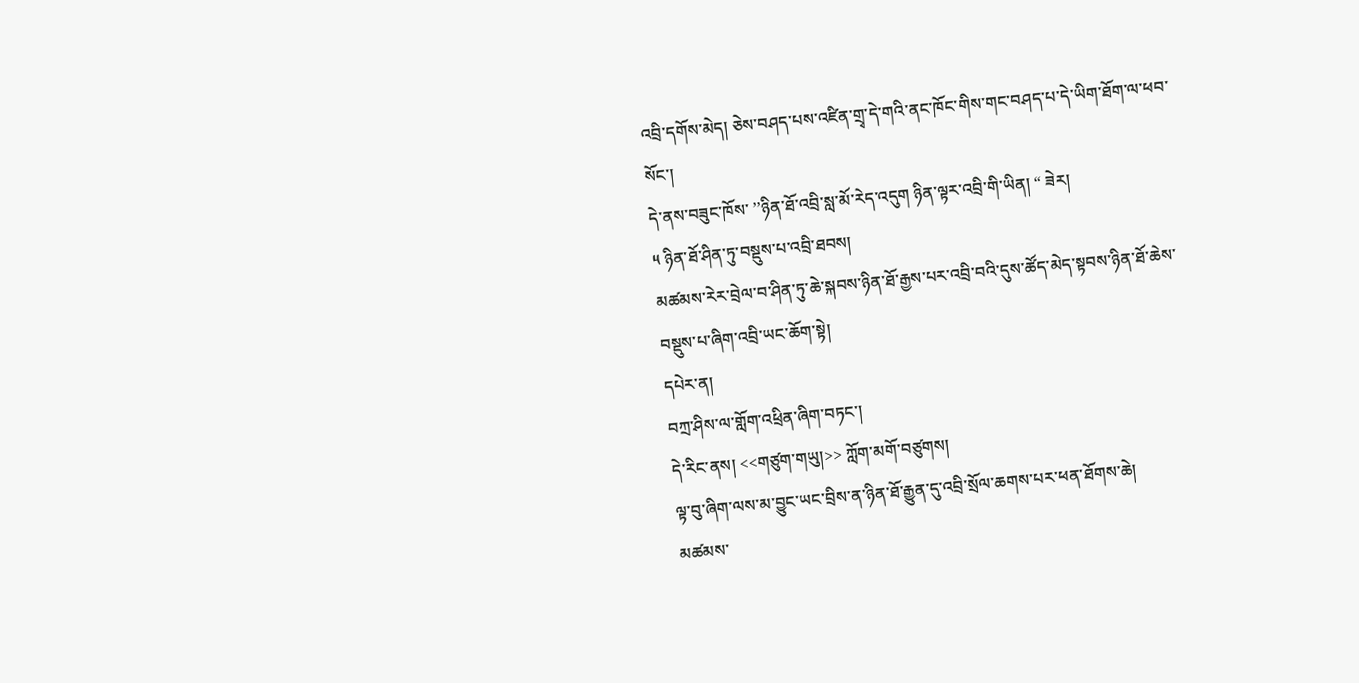འབྲི་དགོས་མེད། ཅེས་བཤད་པས་འཛིན་གྲྭ་དེ་གའི་ནང་ཁོང་གིས་གང་བཤད་པ་དེ་ཡིག་ཐོག་ལ་ཕབ་སོང་།
དེ་ནས་བཟུང་ཁོས་ ’’ཉིན་ཐོ་འབྲི་སླ་མོ་རེད་འདུག ཉིན་ལྟར་འབྲི་གི་ཡིན། “ ཟེར།
༥ ཉིན་ཐོ་ཤིན་ཏུ་བསྡུས་པ་འབྲི་ཐབས།
མཚམས་རེར་བྲེལ་བ་ཤིན་ཏུ་ཆེ་སྐབས་ཉིན་ཐོ་རྒྱས་པར་འབྲི་བའི་དུས་ཚོད་མེད་སྟབས་ཉིན་ཐོ་ཆེས་བསྡུས་པ་ཞིག་འབྲི་ཡང་ཆོག་སྟེ།
དཔེར་ན།
བཀྲ་ཤིས་ལ་གློག་འཕྲིན་ཞིག་བཏང་།
དེ་རིང་ནས། <<གཙུག་གཡུ།>> ཀློག་མགོ་བཙུགས།
ལྟ་བུ་ཞིག་ལས་མ་བྱུང་ཡང་བྲིས་ན་ཉིན་ཐོ་རྒྱུན་དུ་འབྲི་སྲོལ་ཆགས་པར་ཕན་ཐོགས་ཆེ།
མཚམས་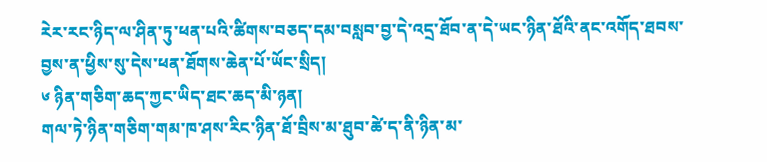རེར་རང་ཉིད་ལ་ཤིན་ཏུ་ཕན་པའི་ཚིགས་བཅད་དམ་བསླབ་བྱ་དེ་འདྲ་ཐོབ་ན་དེ་ཡང་ཉིན་ཐོའི་ནང་འགོད་ཐབས་བྱས་ན་ཕྱིས་སུ་དེས་ཕན་ཐོགས་ཆེན་པོ་ཡོང་སྲིད།
༦ ཉིན་གཅིག་ཆད་ཀྱང་ཡིད་ཐང་ཆད་མི་ཉན།
གལ་ཏེ་ཉིན་གཅིག་གམ་ཁ་ཤས་རིང་ཉིན་ཐོ་བྲིས་མ་ཐུབ་ཚེ་ད་ནི་ཉིན་མ་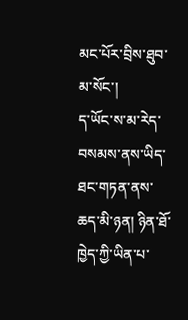མང་པོར་བྲིས་ཐུབ་མ་སོང་།
ད་ཡོང་ས་མ་རེད་བསམས་ནས་ཡིད་ཐང་གཏན་ནས་ཆད་མི་ཉན། ཉིན་ཐོ་ཁྱེད་ཀྱི་ཡིན་པ་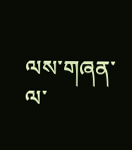ལས་གཞན་ལ་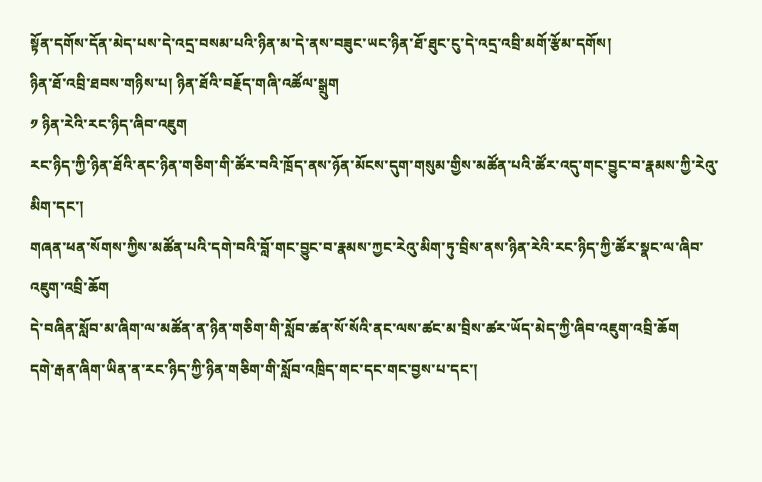སྟོན་དགོས་དོན་མེད་པས་དེ་འདྲ་བསམ་པའི་ཉིན་མ་དེ་ནས་བཟུང་ཡང་ཉིན་ཐོ་ཐུང་ངུ་དེ་འདྲ་འབྲི་མགོ་རྩོམ་དགོས།
ཉིན་ཐོ་འབྲི་ཐབས་གཉིས་པ། ཉིན་ཐོའི་བརྗོད་གཞི་འཚོལ་སྒྲུག
༡ ཉིན་རེའི་རང་ཉིད་ཞིབ་འཇུག
རང་ཉིད་ཀྱི་ཉིན་ཐོའི་ནང་ཉིན་གཅིག་གི་ཚོར་བའི་ཁྲོད་ནས་ཉོན་མོངས་དུག་གསུམ་གྱིས་མཚོན་པའི་ཚོར་འདུ་གང་བྱུང་བ་རྣམས་ཀྱི་རེའུ་མིག་དང་།
གཞན་ཕན་སོགས་ཀྱིས་མཚོན་པའི་དགེ་བའི་བློ་གང་བྱུང་བ་རྣམས་ཀྱང་རེའུ་མིག་ཏུ་བྲིས་ནས་ཉིན་རེའི་རང་ཉིད་ཀྱི་ཚོར་སྣང་ལ་ཞིབ་འཇུག་འབྲི་ཆོག
དེ་བཞིན་སློབ་མ་ཞིག་ལ་མཚོན་ན་ཉིན་གཅིག་གི་སློབ་ཚན་སོ་སོའི་ནང་ལས་ཚང་མ་བྲིས་ཚར་ཡོད་མེད་ཀྱི་ཞིབ་འཇུག་འབྲི་ཆོག
དགེ་རྒན་ཞིག་ཡིན་ན་རང་ཉིད་ཀྱི་ཉིན་གཅིག་གི་སློབ་འཁྲིད་གང་དང་གང་བྱས་པ་དང་།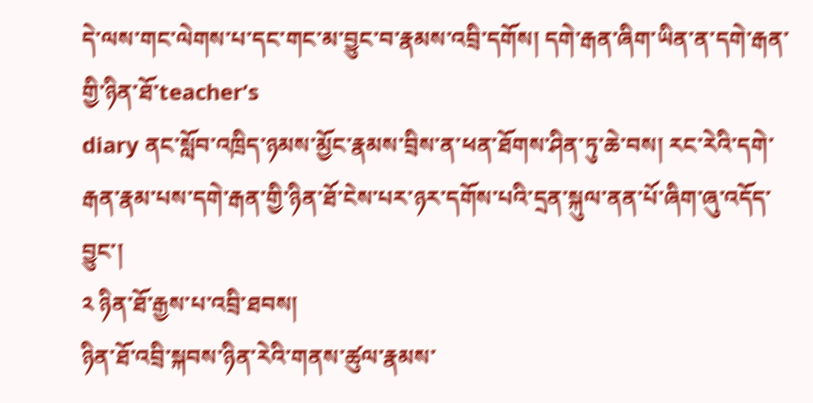དེ་ལས་གང་ལེགས་པ་དང་གང་མ་བྱུང་བ་རྣམས་འབྲི་དགོས། དགེ་རྒན་ཞིག་ཡིན་ན་དགེ་རྒན་གྱི་ཉིན་ཐོ་teacher’s
diary ནང་སློབ་འཁྲིད་ཉམས་མྱོང་རྣམས་བྲིས་ན་ཕན་ཐོགས་ཤིན་ཏུ་ཆེ་བས། རང་རེའི་དགེ་རྒན་རྣམ་པས་དགེ་རྒན་གྱི་ཉིན་ཐོ་ངེས་པར་ཉར་དགོས་པའི་དྲན་སྐུལ་ནན་པོ་ཞིག་ཞུ་འདོད་བྱུང་།
༢ ཉིན་ཐོ་རྒྱས་པ་འབྲི་ཐབས།
ཉིན་ཐོ་འབྲི་སྐབས་ཉིན་རེའི་གནས་ཚུལ་རྣམས་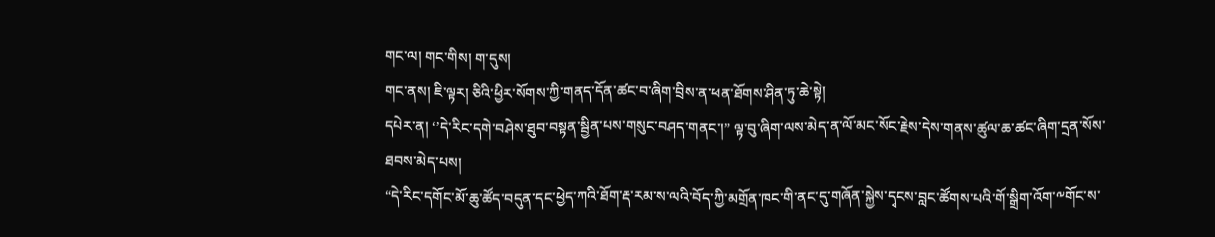གང་ལ། གང་གིས། ག་དུས།
གང་ནས། ཇི་ལྟར། ཅིའི་ཕྱིར་སོགས་ཀྱི་གནད་དོན་ཚང་བ་ཞིག་བྲིས་ན་ཕན་ཐོགས་ཤིན་ཏུ་ཆེ་སྟེ།
དཔེར་ན། ‘’དེ་རིང་དགེ་བཤེས་ཐུབ་བསྟན་སྦྱིན་པས་གསུང་བཤད་གནང་།” ལྟ་བུ་ཞིག་ལས་མེད་ན་ལོ་མང་སོང་རྗེས་དེས་གནས་ཚུལ་ཆ་ཚང་ཞིག་དྲན་སོས་ཐབས་མེད་པས།
“དེ་རིང་དགོང་མོ་ཆུ་ཚོད་བདུན་དང་ཕྱེད་ཀའི་ཐོག་རྡ་རམ་ས་ལའི་བོད་ཀྱི་མགྲོན་ཁང་གི་ནང་དུ་གཞོན་སྐྱེས་དྭངས་བླང་ཚོགས་པའི་གོ་སྒྲིག་འོག་༸གོང་ས་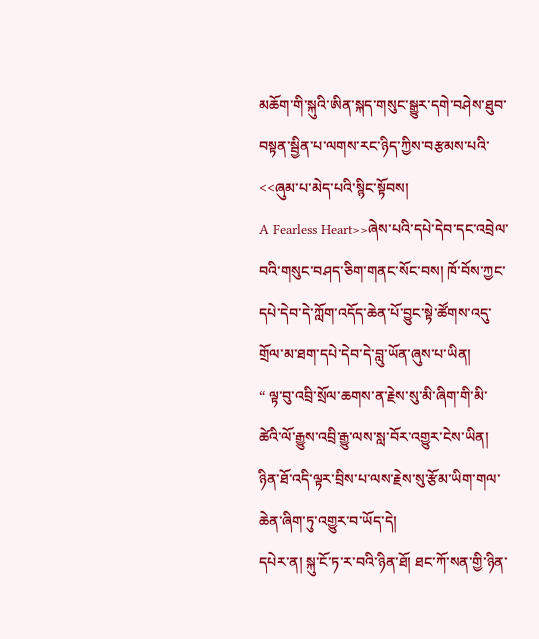མཆོག་གི་སྐུའི་ཨིན་སྐད་གསུང་སྒྱུར་དགེ་བཤེས་ཐུབ་བསྟན་སྦྱིན་པ་ལགས་རང་ཉིད་ཀྱིས་བརྩམས་པའི་<<ཞུམ་པ་མེད་པའི་སྙིང་སྟོབས།
A Fearless Heart>>ཞེས་པའི་དཔེ་དེབ་དང་འབྲེལ་བའི་གསུང་བཤད་ཅིག་གནང་སོང་བས། ཁོ་བོས་ཀྱང་དཔེ་དེབ་དེ་ཀློག་འདོད་ཆེན་པོ་བྱུང་སྟེ་ཚོགས་འདུ་གྲོལ་མ་ཐག་དཔེ་དེབ་དེ་བླུ་ཡོན་ཞུས་པ་ཡིན།
“ ལྟ་བུ་འབྲི་སྲོལ་ཆགས་ན་རྗེས་སུ་མི་ཞིག་གི་མི་ཚེའི་ལོ་རྒྱུས་འབྲི་རྒྱུ་ལས་སླ་བོར་འགྱུར་ངེས་ཡིན།
ཉིན་ཐོ་འདི་ལྟར་བྲིས་པ་ལས་རྗེས་སུ་རྩོམ་ཡིག་གལ་ཆེན་ཞིག་ཏུ་འགྱུར་བ་ཡོད་དེ།
དཔེར་ན། སྐུ་ངོ་ཏ་ར་བའི་ཉིན་ཐོ། ཐང་ཀོ་སན་གྱི་ཉིན་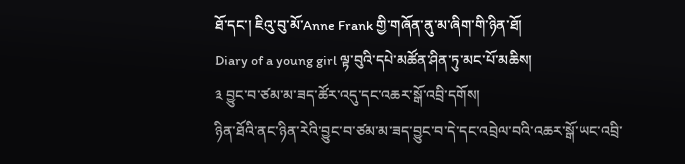ཐོ་དང་། ཇིའུ་བུ་མོ་Anne Frank གྱི་གཞོན་ནུ་མ་ཞིག་གི་ཉིན་ཐོ།
Diary of a young girl ལྟ་བུའི་དཔེ་མཚོན་ཤིན་ཏུ་མང་པོ་མཆིས།
༣ བྱུང་བ་ཙམ་མ་ཟད་ཚོར་འདུ་དང་འཆར་སྒོ་འབྲི་དགོས།
ཉིན་ཐོའི་ནང་ཉིན་རེའི་བྱུང་བ་ཙམ་མ་ཟད་བྱུང་བ་དེ་དང་འབྲེལ་བའི་འཆར་སྒོ་ཡང་འབྲི་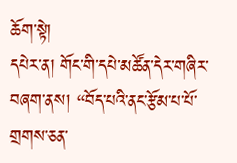ཆོག་སྟེ།
དཔེར་ན། གོང་གི་དཔེ་མཚོན་དེར་གཞིར་བཞག་ནས། “བོད་པའི་ནང་རྩོམ་པ་པོ་གྲགས་ཅན་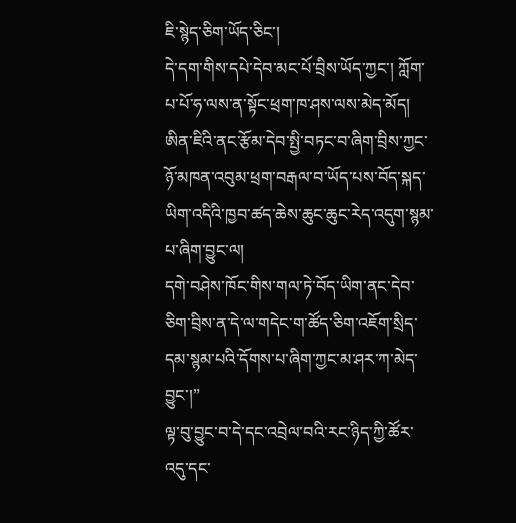ཇི་སྙེད་ཅིག་ཡོད་ཅིང་།
དེ་དག་གིས་དཔེ་དེབ་མང་པོ་བྲིས་ཡོད་ཀྱང་། ཀློག་པ་པོ་ཧ་ལས་ན་སྟོང་ཕྲག་ཁ་ཤས་ལས་མེད་མོད།
ཨིན་ཇིའི་ནང་རྩོམ་དེབ་སྤྱི་བཏང་བ་ཞིག་བྲིས་ཀྱང་ཉོ་མཁན་འབུམ་ཕྲག་བརྒལ་བ་ཡོད་པས་བོད་སྐད་ཡིག་འདིའི་ཁྱབ་ཚད་ཆེས་ཆུང་ཆུང་རེད་འདུག་སྙམ་པ་ཞིག་བྱུང་ལ།
དགེ་བཤེས་ཁོང་གིས་གལ་ཏེ་བོད་ཡིག་ནང་དེབ་ཅིག་བྲིས་ན་དེ་ལ་གདེང་ག་ཚོད་ཅིག་འཇོག་སྲིད་དམ་སྙམ་པའི་དོགས་པ་ཞིག་ཀྱང་མ་ཤར་ཀ་མེད་བྱུང་།”
ལྟ་བུ་བྱུང་བ་དེ་དང་འབྲེལ་བའི་རང་ཉིད་ཀྱི་ཚོར་འདུ་དང་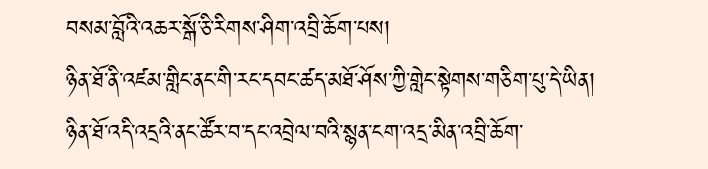བསམ་བློའི་འཆར་སྒོ་ཅི་རིགས་ཤིག་འབྲི་ཆོག་པས།
ཉིན་ཐོ་ནི་འཛམ་གླིང་ནང་གི་རང་དབང་ཚད་མཐོ་ཤོས་ཀྱི་གླེང་སྟེགས་གཅིག་པུ་དེ་ཡིན།
ཉིན་ཐོ་འདི་འདྲའི་ནང་ཚོར་བ་དང་འབྲེལ་བའི་སྙན་ངག་འདྲ་མིན་འབྲི་ཆོག་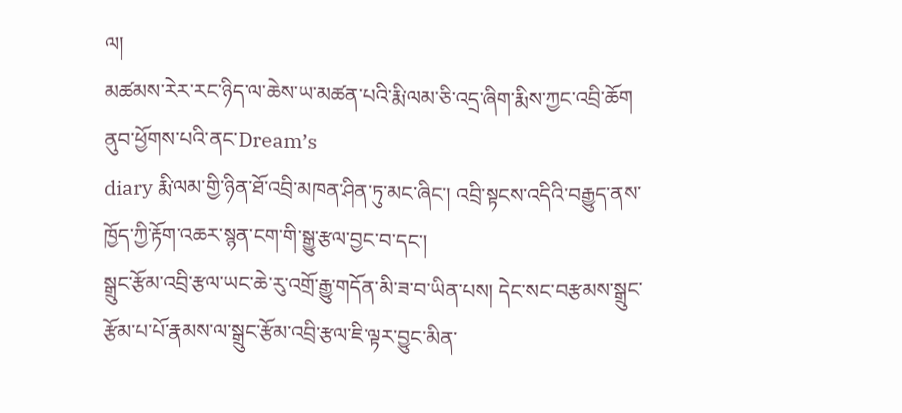ལ།
མཚམས་རེར་རང་ཉིད་ལ་ཆེས་ཡ་མཚན་པའི་རྨི་ལམ་ཅི་འདྲ་ཞིག་རྨིས་ཀྱང་འབྲི་ཆོག ནུབ་ཕྱོགས་པའི་ནང་Dream’s
diary རྨི་ལམ་གྱི་ཉིན་ཐོ་འབྲི་མཁན་ཤིན་ཏུ་མང་ཞིང་། འབྲི་སྟངས་འདིའི་བརྒྱུད་ནས་ཁྱོད་ཀྱི་རྟོག་འཆར་སྙན་ངག་གི་སྒྱུ་རྩལ་བྱང་བ་དང་།
སྒྲུང་རྩོམ་འབྲི་རྩལ་ཡང་ཆེ་རུ་འགྲོ་རྒྱུ་གདོན་མི་ཟ་བ་ཡིན་པས། དེང་སང་བརྩམས་སྒྲུང་རྩོམ་པ་པོ་རྣམས་ལ་སྒྲུང་རྩོམ་འབྲི་རྩལ་ཇི་ལྟར་བྱུང་མིན་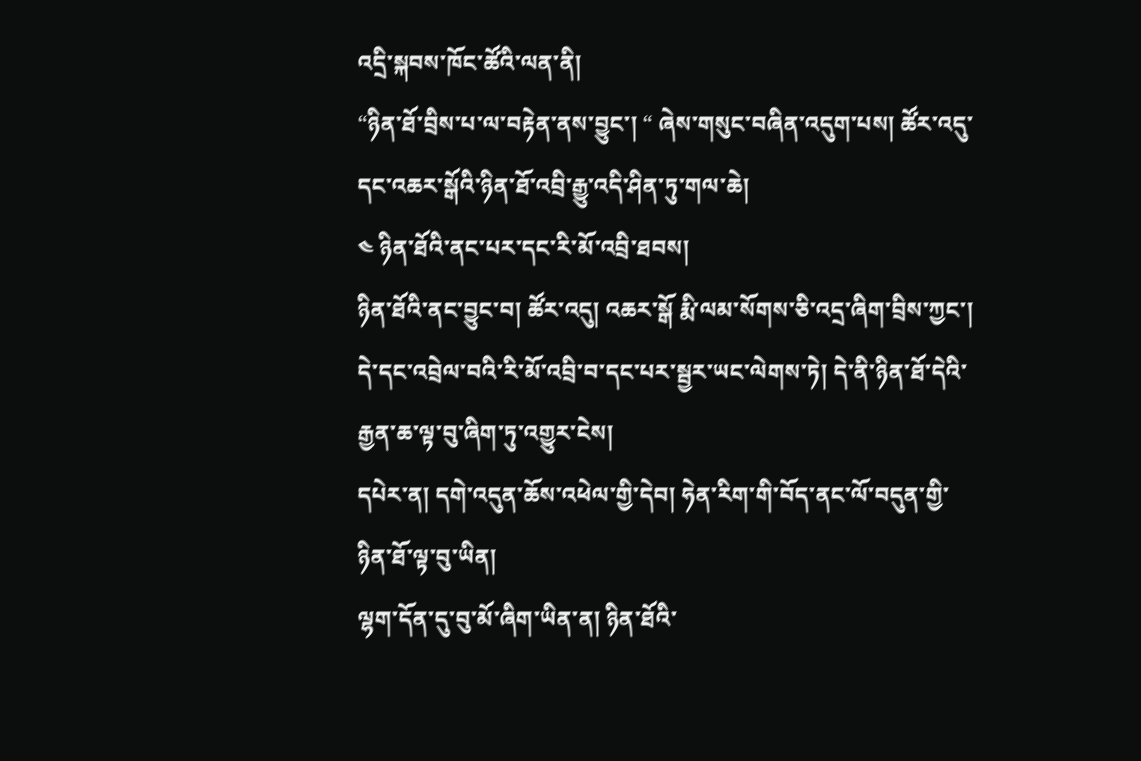འདྲི་སྐབས་ཁོང་ཚོའི་ལན་ནི།
“ཉིན་ཐོ་བྲིས་པ་ལ་བརྟེན་ནས་བྱུང་། “ ཞེས་གསུང་བཞིན་འདུག་པས། ཚོར་འདུ་དང་འཆར་སྒོའི་ཉིན་ཐོ་འབྲི་རྒྱུ་འདི་ཤིན་ཏུ་གལ་ཆེ།
༤ ཉིན་ཐོའི་ནང་པར་དང་རི་མོ་འབྲི་ཐབས།
ཉིན་ཐོའི་ནང་བྱུང་བ། ཚོར་འདུ། འཆར་སྒོ རྨི་ལམ་སོགས་ཅི་འདྲ་ཞིག་བྲིས་ཀྱང་།
དེ་དང་འབྲེལ་བའི་རི་མོ་འབྲི་བ་དང་པར་སྦྱར་ཡང་ལེགས་ཏེ། དེ་ནི་ཉིན་ཐོ་དེའི་རྒྱན་ཆ་ལྟ་བུ་ཞིག་ཏུ་འགྱུར་ངེས།
དཔེར་ན། དགེ་འདུན་ཆོས་འཕེལ་གྱི་དེབ། ཧེན་རིག་གི་བོད་ནང་ལོ་བདུན་གྱི་ཉིན་ཐོ་ལྟ་བུ་ཡིན།
ལྷག་དོན་དུ་བུ་མོ་ཞིག་ཡིན་ན། ཉིན་ཐོའི་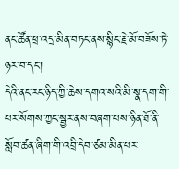ནང་ཚོན་ཕྲ་འདྲ་མིན་བཏང་ནས་སྙིང་རྗེ་མོ་བཟོས་ཏེ་ཉར་བ་དང་།
དེའི་ནང་རང་ཉིད་ཀྱི་ཆེས་དགའ་སའི་མི་སྣ་དག་གི་པར་སོགས་ཀྱང་སྦྱར་ནས་བཞག་པས་ཉིན་ཐོ་ནི་སློབ་ཚན་ཞིག་གི་འབྲི་དེབ་ཙམ་མིན་པར་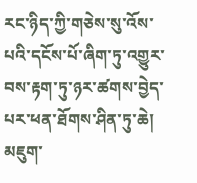རང་ཉིད་ཀྱི་གཅེས་སུ་འོས་པའི་དངོས་པོ་ཞིག་ཏུ་འགྱུར་བས་རྟག་ཏུ་ཉར་ཚགས་བྱེད་པར་ཕན་ཐོགས་ཤིན་ཏུ་ཆེ།
མཇུག་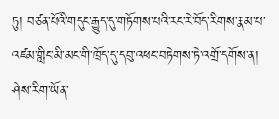ཏུ། བཙན་པོའི་གདུང་རྒྱུད་དུ་གཏོགས་པའི་རང་རེ་བོད་རིགས་རྣམ་པ་འཛམ་གླིང་མི་མང་གི་ཁྲོད་དུ་དབུ་འཕང་བཏེགས་ཏེ་འགྲོ་དགོས་ན།
ཤེས་རིག་ཡོན་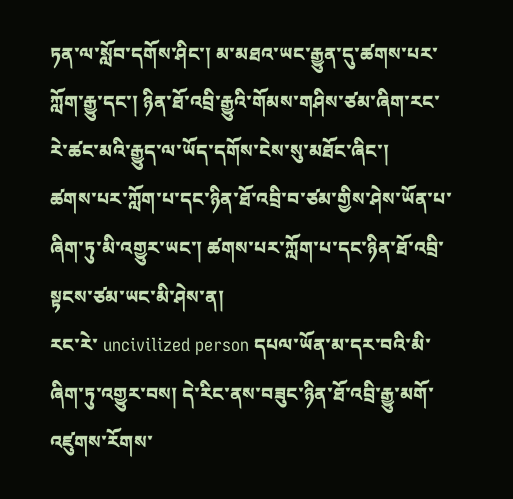ཏན་ལ་སློབ་དགོས་ཤིང་། མ་མཐའ་ཡང་རྒྱུན་དུ་ཚགས་པར་ཀློག་རྒྱུ་དང་། ཉིན་ཐོ་འབྲི་རྒྱུའི་གོམས་གཤིས་ཙམ་ཞིག་རང་རེ་ཚང་མའི་རྒྱུད་ལ་ཡོད་དགོས་ངེས་སུ་མཐོང་ཞིང་།
ཚགས་པར་ཀློག་པ་དང་ཉིན་ཐོ་འབྲི་བ་ཙམ་གྱིས་ཤེས་ཡོན་པ་ཞིག་ཏུ་མི་འགྱུར་ཡང་། ཚགས་པར་ཀློག་པ་དང་ཉིན་ཐོ་འབྲི་སྟངས་ཙམ་ཡང་མི་ཤེས་ན།
རང་རེ་ uncivilized person དཔལ་ཡོན་མ་དར་བའི་མི་ཞིག་ཏུ་འགྱུར་བས། དེ་རིང་ནས་བཟུང་ཉིན་ཐོ་འབྲི་རྒྱུ་མགོ་འཛུགས་རོགས་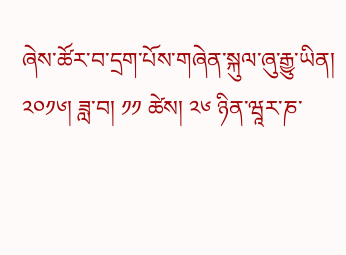ཞེས་ཚོར་བ་དྲག་པོས་གཞེན་སྐུལ་ཞུ་རྒྱུ་ཡིན།
༢༠༡༦། ཟླ་བ། ༡༡ ཚེས། ༢༦ ཉིན་ཝཱར་ཎ་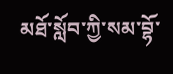མཐོ་སློབ་ཀྱི་སམ་བྷོ་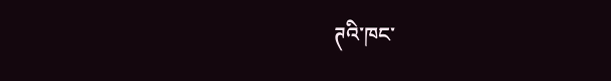ཊའི་ཁང་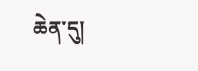ཆེན་དུ།